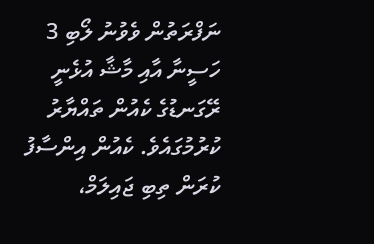ނަފްރަތުން ވެވުނު ލޯބި 3
ހަސީނާ އާއި މާޝާ އުޅެނީ ރޭގަނޑުގެ ކެއުން ތައްޔާރު ކުރުމުގައެވެ. ކެއުން އިންސާފު ކުރަން ތިބި ޖައިލަމް،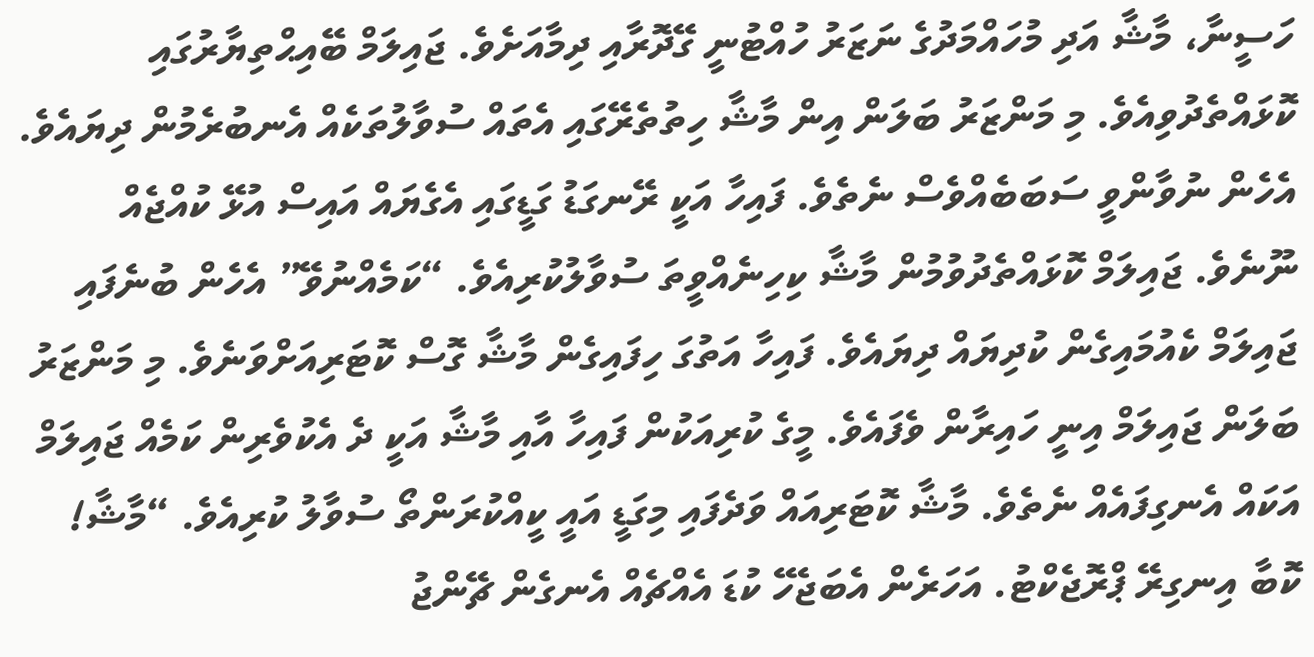ހަސީނާ، މާޝާ އަދި މުހައްމަދުގެ ނަޒަރު ހުއްޓުނީ ގޭދޮރާއި ދިމާއަށެވެ. ޖައިލަމް ބޭއިޙްތިޔާރުގައި ކޮޅައްތެދުވިއެވެ. މި މަންޒަރު ބަލަން އިން މާޝާ ހިތުތެރޭގައި އެތައް ސުވާލުތަކެއް އެނބުރެމުން ދިޔައެވެ.
އެހެން ނުވާންވީ ސަބަބެއްވެސް ނެތެވެ. ފައިހާ އަކީ ރޭނގަޑު ގަޑީގައި އެގެޔައް އައިސް އުޅޭ ކުއްޖެއް ނޫނެވެ. ޖައިލަމް ކޮޅައްތެދުވުމުން މާޝާ ކިހިނެއްވީތަ ސުވާލުކުރިއެވެ. “ކަމެއްނުވޭ” އެހެން ބުނެފައި ޖައިލަމް ކެއުމައިގެން ކުދިޔައް ދިޔައެވެ. ފައިހާ އަތުގަ ހިފައިގެން މާޝާ ގޮސް ކޮޓަރިއަށްވަނެވެ. މި މަންޒަރު ބަލަން ޖައިލަމް އިނީ ހައިރާން ވެފައެވެ. މީގެ ކުރިއަކުން ފައިހާ އާއި މާޝާ އަކީ ދެ އެކުވެރިން ކަމެއް ޖައިލަމް އަކައް އެނގިފައެއް ނެތެވެ. މާޝާ ކޮޓަރިއައް ވަދެފައި މިގަޑީ އައީ ކީއްކުރަންތޯ ސުވާލު ކުރިއެވެ. “މާޝާ! ކޮބާ އިނގިރޭ ޕްރޮޖެކްޓު. އަހަރެން އެބަޖެހޭ ކުޑަ އެއްޗެއް އެނގެން ޗޭންޖު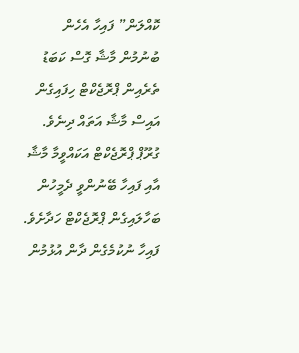ކޮއްލަން” ފައިހާ އެހެން ބުނުމުން މާޝާ ގޮސް ކަބަޑު ތެރެއިން ޕްރޮޖެކްޓް ހިފައިގެން އައިސް މާޝާ އަތައް ދިނެވެ. ގުރޫޕް ޕްރޮޖެކްޓް އަކައްވީމާ މާޝާ އާއި ފައިހާ ބޭނުންވީ ދެމީހުން ބަހާލައިގެން ޕްރޮޖެކްޓް ހަދާށެވެ. ފައިހާ ނުކުމެގެން ދާން އުޅުމުން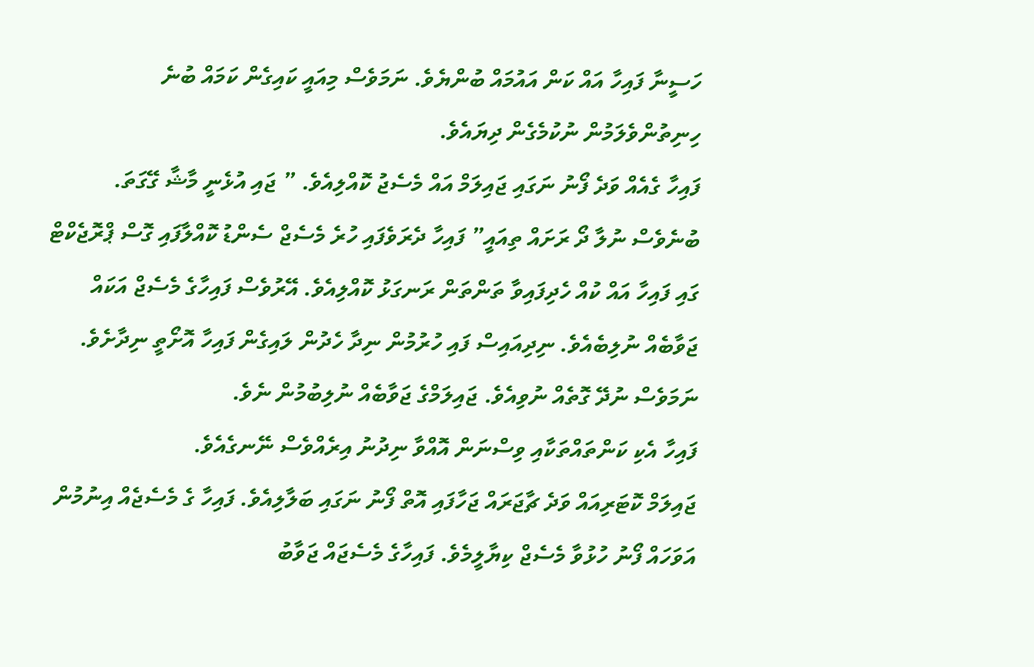ހަސީނާ ފައިހާ އައް ކަން އައުމައް ބުންޔެވެ. ނަމަވެސް މިއައީ ކައިގެން ކަމައް ބުނެ ހިނިތުންވެލަމުން ނުކުމެގެން ދިޔައެވެ.
ފައިހާ ގެއެއް ވަދެ ފޯނު ނަގައި ޖައިލަމް އައް މެސެޖު ކޮއްލިއެވެ. ” ޖައި އުޅެނީ މާޝާ ގޭގަތަ. ބުނެވެސް ނުލާ ދޯ ރަށައް ތިއައީ” ފައިހާ ދެރަވެފައި ހުރެ މެސެޖް ސެންޑު ކޮއްލާފައި ގޮސް ޕްރޮޖެކްޓް ގައި ފައިހާ އައް ކުއް ހެދިފައިވާ ތަންތަން ރަނގަޅު ކޮއްލިއެވެ. އޭރުވެސް ފައިހާގެ މެސެޖް އަކައް ޖަވާބެއް ނުލިބެއެވެ. ނިދިއައިސް ފައި ހުރުމުން ނިދާ ހެދުން ލައިގެން ފައިހާ އޮށޯތީ ނިދާށެވެ. ނަމަވެސް ނުދޭ ގޮތެއް ނުވިއެވެ. ޖައިލަމްގެ ޖަވާބެއް ނުލިބުމުން ނެވެ.
ފައިހާ އެކި ކަންތައްތަކާއި ވިސްނަން އޮއްވާ ނިދުނު އިރެއްވެސް ނޭނގެއެވެ.
ޖައިލަމް ކޮޓަރިއައް ވަދެ ޗާޖަރައް ޖަހާފައި އޮތް ފޯނު ނަގައި ބަލާލިއެވެ. ފައިހާ ގެ މެސެޖެއް އިނުމުން އަވަހައް ފޯނު ހުޅުވާ މެސެޖް ކިޔާލީމެވެ. ފައިހާގެ މެސެޖައް ޖަވާބު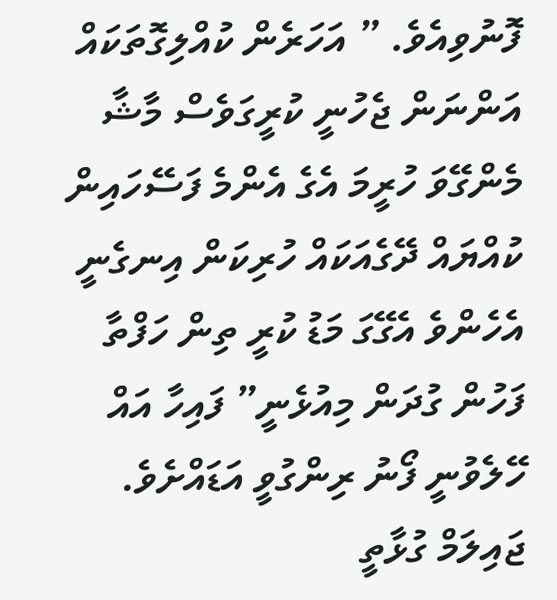ފޮނުވިއެވެ. ” އަހަރެން ކުއްލިގޮތަކައް އަންނަން ޖެހުނީ ކުރީގަވެސް މާޝާ މެންގޭވަ ހުރީމަ އެގެ އެންމެ ފަސޭހައިން ކުއްޔައް ދޭގެއަކައް ހުރިކަން އިނގެނީ އެހެންވެ އެގޭގަ މަޑު ކުރީ ތިން ހަފްތާ ފަހުން ގުދަން މިއުޅެނީ” ފައިހާ އައް ހޭލެވުނީ ފޯނު ރިންގުވީ އަޑައްށެވެ. ޖައިލަމް ގުޅާތީ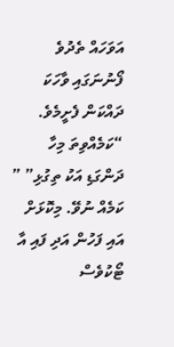އަވަހައް ތެދުވެ ފޯނުނަގައި ވާހަކަ ދައްކަން ފެށީމެވެ. “ކަމެއްވިތަ މިހާ ދަންގަޑި އަކު ތިގުޅި” ” ކަމެއް ނުވޭ. މިކޮޅަށް އައި ފަހުން އަދި ފައި އާ ޓޯކުވެސް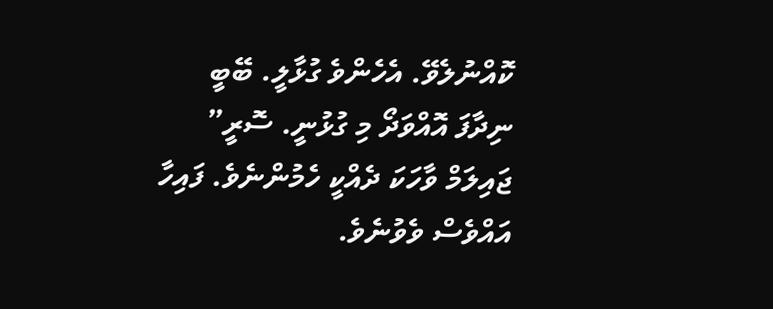ކޮއްނުލެވޭ. އެހެންވެ ގުޅާލީ. ބޭބީ ނިދާފަ އޮއްވަދޯ މި ގުޅުނީ. ސޮރީ” ޖައިލަމް ވާހަކަ ދެއްކީ ހެމުންނެވެ. ފައިހާ އައްވެސް ވެވުނެވެ.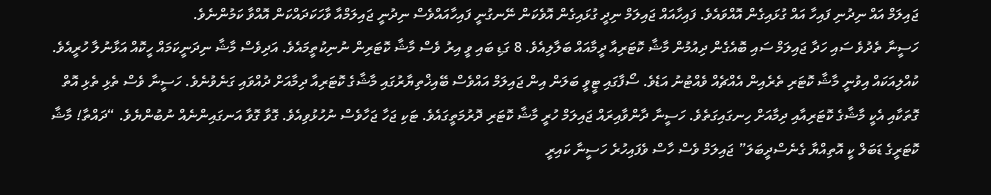ޖައިލަމް އައް ނިދުނި ފައިހާ އައް ގުޅައިގެން އޮއްވައެވެ. ފައިހާއައް ޖައިލަމް ނިދީ ގުޅައިގެން އޮވެކަން ނޭނގުނީ ފައިހާއައްވެސް ނިދުނީ ޖައިލަމްއާ ވާހަކަދައްކަން އޮއްވާ ކަމުންނެވެ.
ހަސީނާ ތެދުވެ ސައި ހަދާ ޖައިލަމް ސައި ބޮއެގެން ދިއުމުން މާޝާ ކޮޓަރިއާ ދީމާއައް ބަލާލިއެވެ. 8 ގަޑި ބައި ވީ އިރު ވެސް މާޝާ ކޮޓަރިން ނުނިކުތީމައެވެ. އަދިވެސް މާޝާ ނިދަނީކަމައް ހީކޮއް އަޅާނުލާ ހުރީއެވެ. ކުއްލިއަކައް އިވުނީ މާޝާ ކޮޓަރި ތެރެއިން އެއްޗެއް ވެއްޓުނު އަޑެވެ. ސޯފާގައި ޓީވީ ބަލަން އިން ޖައިލަމް އައްވެސް ބޭއިޚްތިޔާރުގައި މާޝާގެ ކޮޓަރިއާ ދިމާއަށް ދުއްވައި ގަނެވުނެވެ. ހަސީނާ ވެސް ތެޅި ތެޅި އޮތް ގޮތަކާއި އެކީ މާޝާގެ ކޮޓަރިއާއި ދިމާއަށް ހިނގައިގަތެވެ. ހަސީނާ ދާންވާއިރައް ޖައިލަމް ހުރީ މާޝާ ކޮޓަރި ދޮރުމަތީގައެވެ. ޓަކި ޖަހާ ޖަހާވެސް ނުހުޅުވިއެވެ. ގޮވާ ގޮވާ އަނގައިންނެއް ނުބުންޔެވެ. “ދައްތާ! މާޝާ ކޮޓަރީގެ ޑަބަލް ކީ އޮތިއްޔާ ގެނެސްދީބަލަ” ޖައިލަމް ވެސް ހާސް ވެފައިހުރެ ހަސީނާ ކައިރީ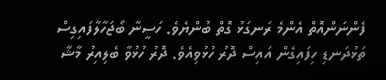ފެންނަންއޮތް އެންމެ ރަނގަޅު ގޮތް ބުންޔެވެ. ހަސީނާ ބޯޖަހާލާފައިގިސް ތަޅުދަނޑި ހިފައިގެން އައިސް ދޮރު ހުޅުވިއެވެ. ދޮރު ހުޅުވާ ބެލިއިރު މާޝާ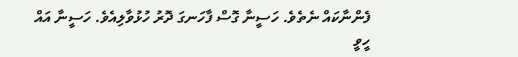ފެންނާކައް ނެތެވެ. ހަސީނާ ގޮސް ފާހަނގަ ދޮރު ހުޅުވާލިއެވެ. ހަސީނާ އައް ހީވީ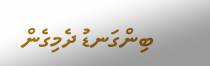ބިންގަނޑު ދެމިގެން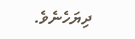ދިޔަހެނެވެ.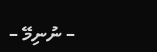– ނުނިމޭ –